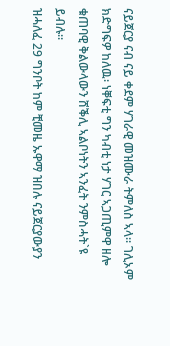ናይጀርያ ናብ ናይ ቀደም ሃገራዊ መዝሙራ ትምለስ ኣላ። ገሊኦም ክድግፍዎ ከለዉ፡ ነቐፍቲ ግን ካብቲ ነታ ሃገር ኣጋጢምዋ ዘሎ ቁጠባዊ ቅልውላውን ሸቕሊ ኣልቦነትን ኣንፈት ንምስሓት`ዩ ይብሉ።
ዝሓለፈ 29 ግንቦት ከም ቺመዜ ኡዋማ ዝበሉ ናይጀርያውያን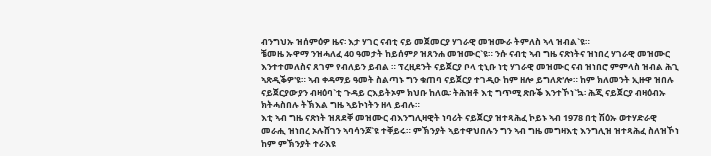ብንግህኡ ዝሰምዕዎ ዜና፡ እታ ሃገር ናብቲ ናይ መጀመርያ ሃገራዊ መዝሙራ ትምለስ ኣላ ዝብል`ዩ።
ቼመዜ ኡዋማ ንዝሓለፈ 40 ዓመታት ከይሰምዖ ዝጸንሐ መዝሙር`ዩ። ንሱ ናብቲ ኣብ ግዜ ናጽነትና ዝነበረ ሃገራዊ መዝሙር እንተተመለስና ጸገም የብለይን ይብል ። ፕረዚደንት ናይጀርያ ቦላ ቲኒቡ ነቲ ሃገራዊ መዝሙር ናብ ዝነበሮ ምምላስ ዝብል ሕጊ ኣጽዲቕዎ'ዩ። ኣብ ቀዳማይ ዓመት ስልጣኑ ግን ቁጠባ ናይጀርያ ተገዲዑ ከም ዘሎ ይግለጽ'ሎ። ከም ክለመንት ኢዙዋ ዝበሉ ናይጀርያውያን ብዛዕባ`ቲ ጉዳይ ርእይትኦም ክህቡ ከለዉ፡ ትሕዝቶ እቲ ግጥሚ ጽቡቕ እንተኾነ`ኳ፡ ሕጂ ናይጀርያ ብዛዕብኡ ክትሓስበሉ ትኽእል ግዜ ኣይኮነትን ዘላ ይብሉ።
እቲ ኣብ ግዜ ናጽነት ዝጸደቐ መዝሙር ብእንግሊዛዊት ነባሪት ናይጀርያ ዝተጻሕፈ ኮይኑ ኣብ 1978 በቲ ሽዕኡ ወተሃድራዊ መራሒ ዝነበረ ኦሉሸገን ኣባሳንጆ`ዩ ተቐይሩ። ምኽንያት ኣይተዋህበሉን ግን ኣብ ግዜ መግዛእቲ እንግሊዝ ዝተጻሕፈ ስለዝኾነ ከም ምኽንያት ተራእዩ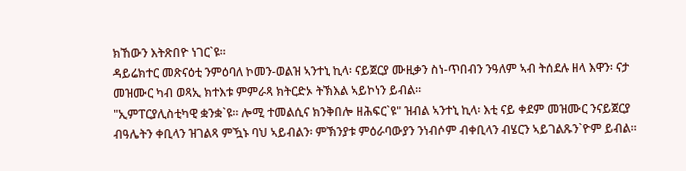ክኸውን እትጽበዮ ነገር`ዩ።
ዳይሬክተር መጽናዕቲ ንምዕባለ ኮመን-ወልዝ ኣንተኒ ኪላ፡ ናይጀርያ ሙዚቃን ስነ-ጥበብን ንዓለም ኣብ ትሰደሉ ዘላ እዋን፡ ናታ መዝሙር ካብ ወጻኢ ክተእቱ ምምራጻ ክትርድኦ ትኽእል ኣይኮነን ይብል።
"ኢምፐርያሊስቲካዊ ቋንቋ`ዩ። ሎሚ ተመልሲና ክንቅበሎ ዘሕፍር`ዩ" ዝብል ኣንተኒ ኪላ፡ እቲ ናይ ቀደም መዝሙር ንናይጀርያ ብዓሌትን ቀቢላን ዝገልጻ ምዃኑ ባህ ኣይብልን፡ ምኽንያቱ ምዕራባውያን ንነብሶም ብቀቢላን ብሄርን ኣይገልጹን`ዮም ይብል።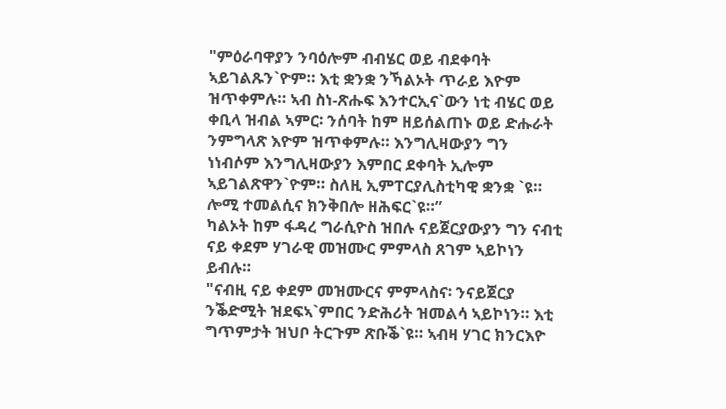"ምዕራባዋያን ንባዕሎም ብብሄር ወይ ብደቀባት ኣይገልጹን`ዮም። እቲ ቋንቋ ንኻልኦት ጥራይ እዮም ዝጥቀምሉ። ኣብ ስነ-ጽሑፍ እንተርኢና`ውን ነቲ ብሄር ወይ ቀቢላ ዝብል ኣምር፡ ንሰባት ከም ዘይሰልጠኑ ወይ ድሑራት ንምግላጽ እዮም ዝጥቀምሉ። እንግሊዛውያን ግን ነነብሶም እንግሊዛውያን እምበር ደቀባት ኢሎም ኣይገልጽዋን`ዮም። ስለዚ ኢምፐርያሊስቲካዊ ቋንቋ `ዩ። ሎሚ ተመልሲና ክንቅበሎ ዘሕፍር`ዩ።”
ካልኦት ከም ፋዳረ ግራሲዮስ ዝበሉ ናይጀርያውያን ግን ናብቲ ናይ ቀደም ሃገራዊ መዝሙር ምምላስ ጸገም ኣይኮነን ይብሉ።
"ናብዚ ናይ ቀደም መዝሙርና ምምላስና፡ ንናይጀርያ ንቕድሚት ዝደፍኣ`ምበር ንድሕሪት ዝመልሳ ኣይኮነን። እቲ ግጥምታት ዝህቦ ትርጉም ጽቡቕ`ዩ። ኣብዛ ሃገር ክንርእዮ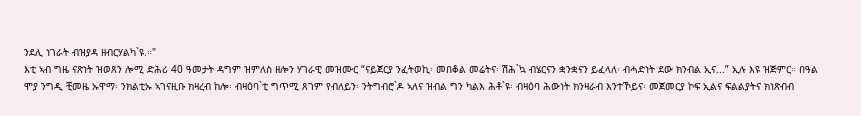ንደሊ ነገራት ብዝያዳ ዘብርሃልካ`ዩ.።"
እቲ ኣብ ግዜ ናጽነት ዝወጸን ሎሚ ድሕሪ 40 ዓመታት ዳግም ዝምለስ ዘሎን ሃገራዊ መዝሙር “ናይጀርያ ንፈትወኪ፡ መበቆል መሬትና፡ ሽሕ`ኳ ብሄርናን ቋንቋናን ይፈላለ፡ ብሓድነት ደው ክንብል ኢና...” ኢሉ እዩ ዝጅምር። በዓል ሞያ ንግዲ ቺመዜ ኡዋማ፡ ንክልቲኡ ኣገናዚቡ ክዛረብ ከሎ፡ ብዛዕባ`ቲ ግጥሚ ጸገም የብለይን፡ ንትግብሮ`ዶ ኣለና ዝብል ግን ካልእ ሕቶ`ዩ፡ ብዛዕባ ሕውነት ክንዛራብ እንተኾይና፡ መጀመርያ ኮፍ ኢልና ፍልልያትና ክነጽብብ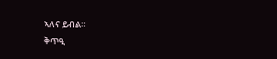ኣለና ይብል።
ቅጥዒ